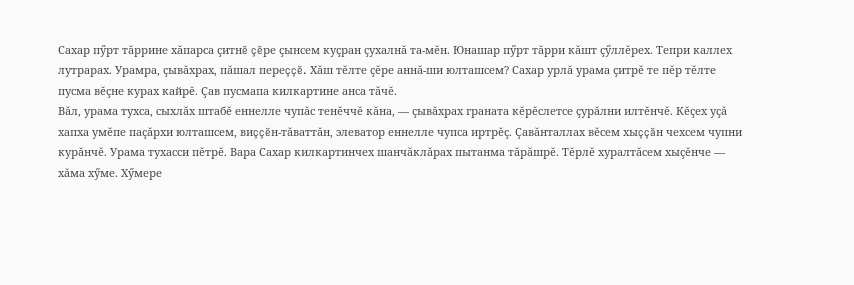Сахар пӳрт тăррине хăпарса çитнĕ çĕре çынсем куçран çухалнă та-мĕн. Юнашар пӳрт тăрри кăшт çӳллĕрех. Тепри каллех лутрарах. Урамра, çывăхрах, пăшал переççĕ. Хăш тĕлте çĕре аннă-ши юлташсем? Сахар урлă урама çитрĕ те пĕр тĕлте пусма вĕçне курах кайрĕ. Çав пусмапа килкартине анса тăчĕ.
Вăл, урама тухса, сыхлăх штабĕ еннелле чупăс тенĕччĕ кăна, — çывăхрах граната кĕрĕслетсе çурăлни илтĕнчĕ. Кĕçех уçă хапха умĕпе паçăрхи юлташсем, виççĕн-тăваттăн, элеватор еннелле чупса иртрĕç. Çавăнталлах вĕсем хыççăн чехсем чупни курăнчĕ. Урама тухасси пĕтрĕ. Вара Сахар килкартинчех шанчăклăрах пытанма тăрăшрĕ. Тĕрлĕ хуралтăсем хыçĕнче — хăма хӳме. Хӳмере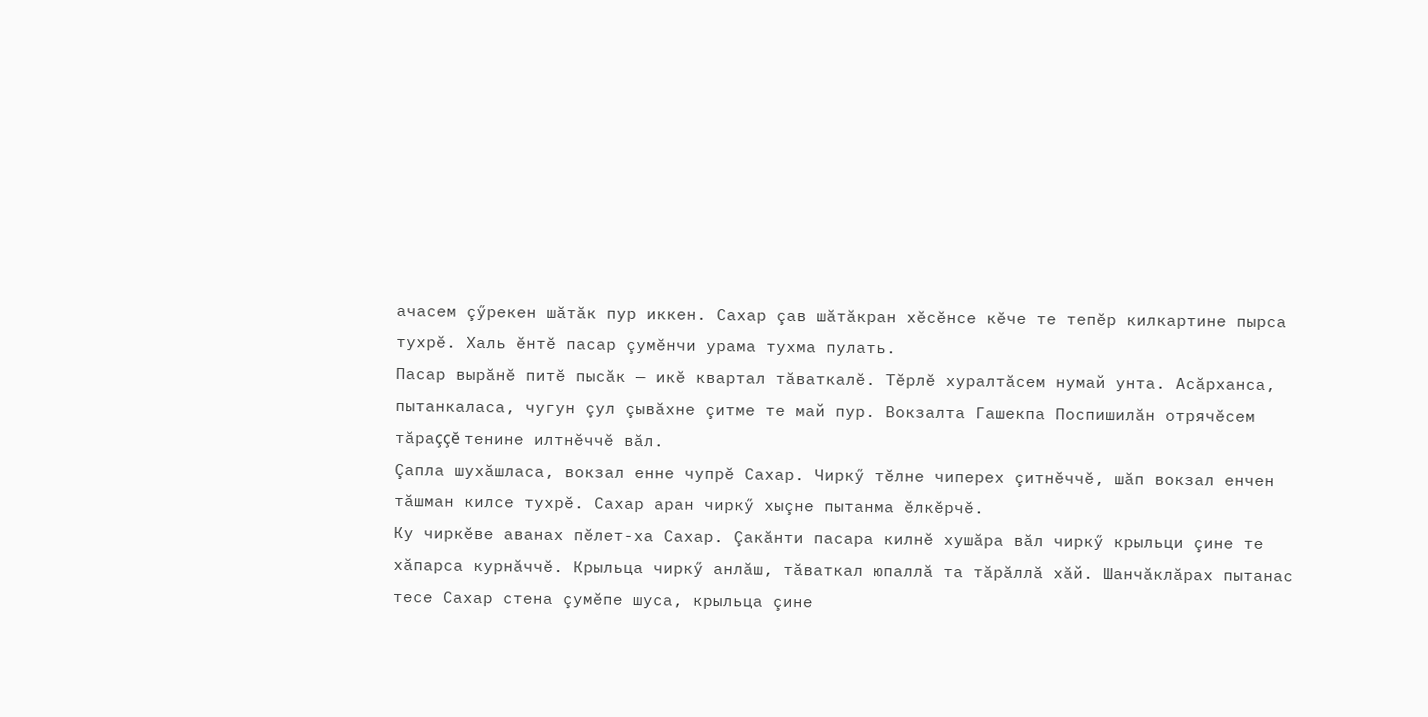ачасем çӳрекен шăтăк пур иккен. Сахар çав шăтăкран хĕсĕнсе кĕче те тепĕр килкартине пырса тухрĕ. Халь ĕнтĕ пасар çумĕнчи урама тухма пулать.
Пасар вырăнĕ питĕ пысăк — икĕ квартал тăваткалĕ. Тĕрлĕ хуралтăсем нумай унта. Асăрханса, пытанкаласа, чугун çул çывăхне çитме те май пур. Вокзалта Гашекпа Поспишилăн отрячĕсем тăраççĕ тенине илтнĕччĕ вăл.
Çапла шухăшласа, вокзал енне чупрĕ Сахар. Чиркӳ тĕлне чиперех çитнĕччĕ, шăп вокзал енчен тăшман килсе тухрĕ. Сахар аран чиркӳ хыçне пытанма ĕлкĕрчĕ.
Ку чиркĕве аванах пĕлет-ха Сахар. Çакăнти пасара килнĕ хушăра вăл чиркӳ крыльци çине те хăпарса курнăччĕ. Крыльца чиркӳ анлăш, тăваткал юпаллă та тăрăллă хăй. Шанчăклăрах пытанас тесе Сахар стена çумĕпе шуса, крыльца çине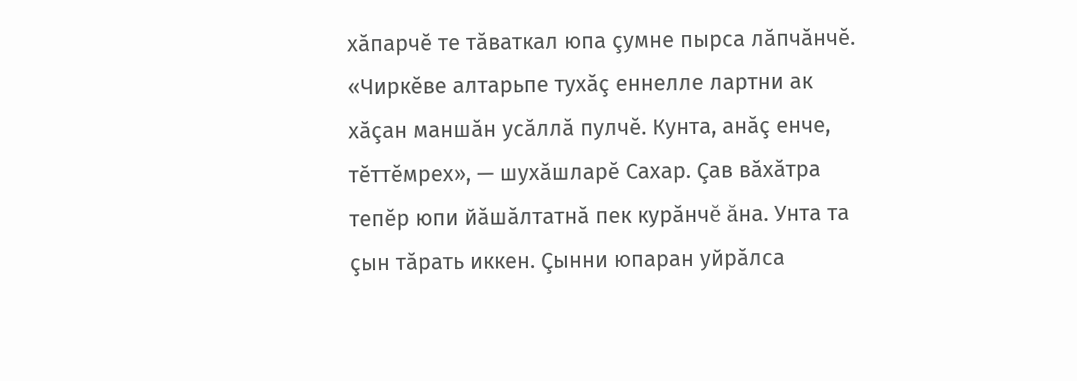хăпарчĕ те тăваткал юпа çумне пырса лăпчăнчĕ. «Чиркĕве алтарьпе тухăç еннелле лартни ак хăçан маншăн усăллă пулчĕ. Кунта, анăç енче, тĕттĕмрех», — шухăшларĕ Сахар. Çав вăхăтра тепĕр юпи йăшăлтатнă пек курăнчĕ ăна. Унта та çын тăрать иккен. Çынни юпаран уйрăлса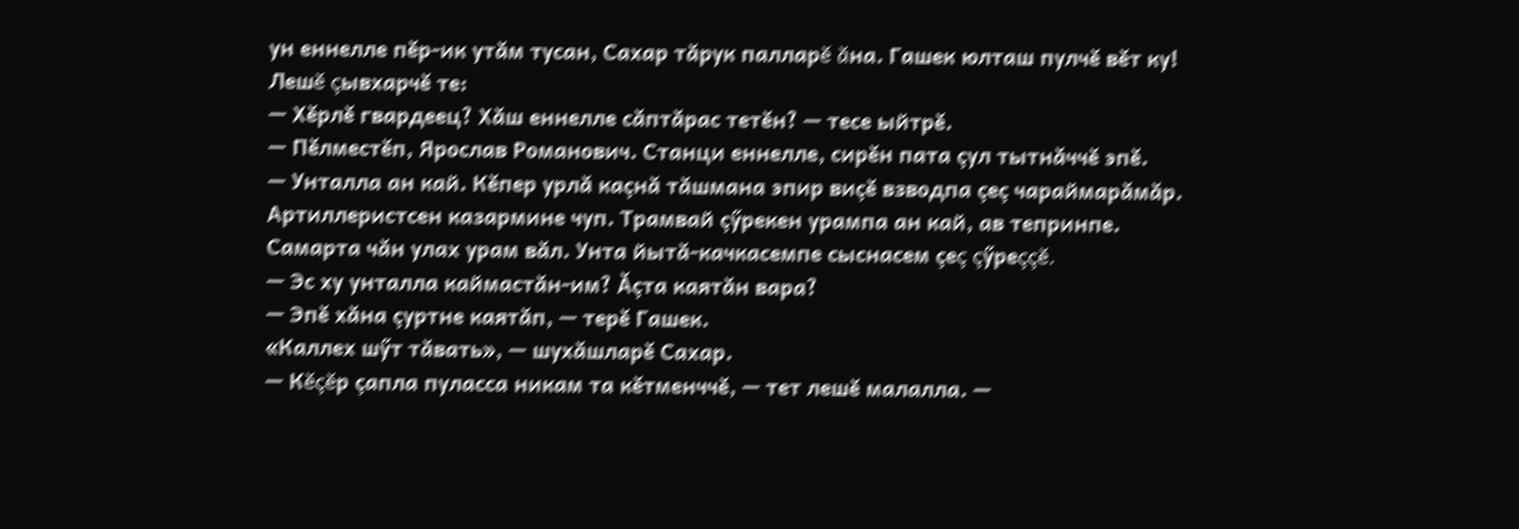ун еннелле пĕр-ик утăм тусан, Сахар тăрук палларĕ ăна. Гашек юлташ пулчĕ вĕт ку! Лешĕ çывхарчĕ те:
— Хĕрлĕ гвардеец? Хăш еннелле сăптăрас тетĕн? — тесе ыйтрĕ.
— Пĕлместĕп, Ярослав Романович. Станци еннелле, сирĕн пата çул тытнăччĕ эпĕ.
— Унталла ан кай. Кĕпер урлă каçнă тăшмана эпир виçĕ взводпа çеç чараймарăмăр. Артиллеристсен казармине чуп. Трамвай çӳрекен урампа ан кай, ав тепринпе. Самарта чăн улах урам вăл. Унта йытă-качкасемпе сыснасем çеç çӳреççĕ.
— Эс ху унталла каймастăн-им? Ăçта каятăн вара?
— Эпĕ хăна çуртне каятăп, — терĕ Гашек.
«Каллех шӳт тăвать», — шухăшларĕ Сахар.
— Кĕçĕр çапла пуласса никам та кĕтменччĕ, — тет лешĕ малалла. —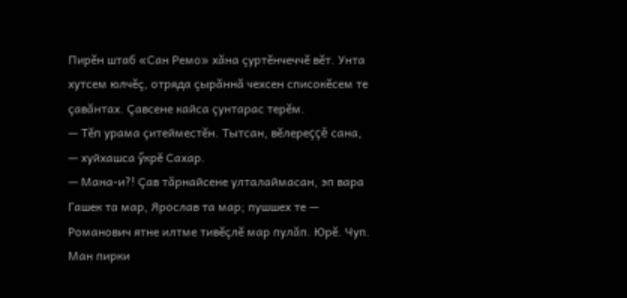Пирĕн штаб «Сан Ремо» хăна çуртĕнчеччĕ вĕт. Унта хутсем юлчĕç, отряда çырăннă чехсен списокĕсем те çавăнтах. Çавсене кайса çунтарас терĕм.
— Тĕп урама çитейместĕн. Тытсан, вĕлереççĕ сана, — хуйхашса ӳкрĕ Сахар.
— Мана-и?! Çав тăрнайсене улталаймасан, эп вара Гашек та мар, Ярослав та мар; пушшех те — Романович ятне илтме тивĕçлĕ мар пулăп. Юрĕ. Чуп. Ман пирки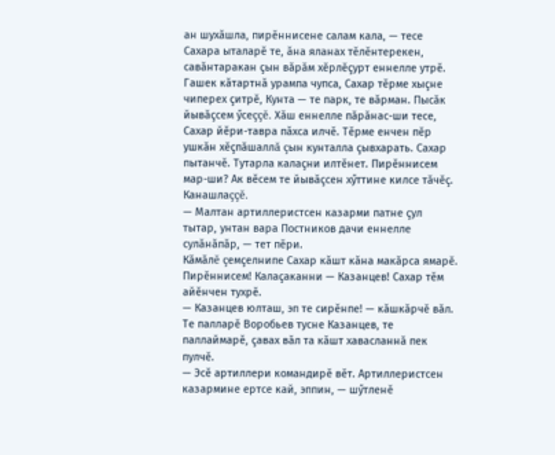ан шухăшла, пирĕннисене салам кала, — тесе Сахара ыталарĕ те, ăна яланах тĕлĕнтерекен, савăнтаракан çын вăрăм хĕрлĕçурт еннелле утрĕ.
Гашек кăтартнă урампа чупса, Сахар тĕрме хыçне чиперех çитрĕ, Кунта — те парк, те вăрман. Пысăк йывăçсем ӳсеççĕ. Хăш еннелле пăрăнас-ши тесе, Сахар йĕри-тавра пăхса илчĕ. Тĕрме енчен пĕр ушкăн хĕçпăшаллă çын кунталла çывхарать. Сахар пытанчĕ. Тутарла калаçни илтĕнет. Пирĕннисем мар-ши? Ак вĕсем те йывăçсен хӳттине килсе тăчĕç. Канашлаççĕ.
— Малтан артиллеристсен казарми патне çул тытар, унтан вара Постников дачи еннелле сулăнăпăр, — тет пĕри.
Кăмăлĕ çемçелнипе Сахар кăшт кăна макăрса ямарĕ. Пирĕннисем! Калаçаканни — Казанцев! Сахар тĕм айĕнчен тухрĕ.
— Казанцев юлташ, эп те сирĕнпе! — кăшкăрчĕ вăл. Те палларĕ Воробьев тусне Казанцев, те паллаймарĕ, çавах вăл та кăшт хавасланнă пек пулчĕ.
— Эсĕ артиллери командирĕ вĕт. Артиллеристсен казармине ертсе кай, эппин, — шӳтленĕ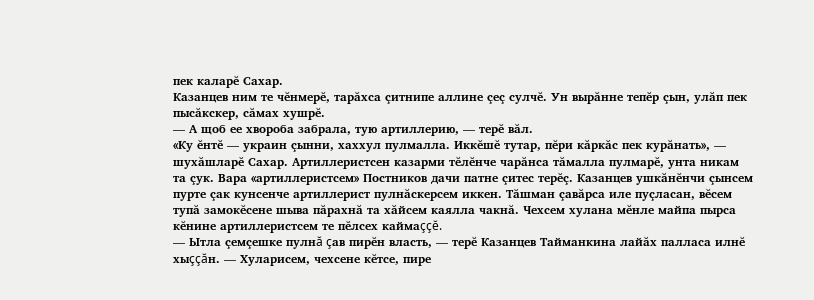пек каларĕ Сахар.
Казанцев ним те чĕнмерĕ, тарăхса çитнипе аллине çеç сулчĕ. Ун вырăнне тепĕр çын, улăп пек пысăкскер, сăмах хушрĕ.
— А щоб ее хвороба забрала, тую артиллерию, — терĕ вăл.
«Ку ĕнтĕ — украин çынни, хаххул пулмалла. Иккĕшĕ тутар, пĕри кăркăс пек курăнать», — шухăшларĕ Сахар. Артиллеристсен казарми тĕлĕнче чарăнса тăмалла пулмарĕ, унта никам та çук. Вара «артиллеристсем» Постников дачи патне çитес терĕç. Казанцев ушкăнĕнчи çынсем пурте çак кунсенче артиллерист пулнăскерсем иккен. Тăшман çавăрса иле пуçласан, вĕсем тупă замокĕсене шыва пăрахнă та хăйсем каялла чакнă. Чехсем хулана мĕнле майпа пырса кĕнине артиллеристсем те пĕлсех каймаççĕ.
— Ытла çемçешке пулнă çав пирĕн власть, — терĕ Казанцев Тайманкина лайăх палласа илнĕ хыççăн. — Хуларисем, чехсене кĕтсе, пире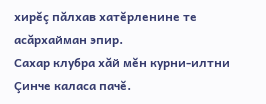хирĕç пăлхав хатĕрленине те асăрхайман эпир.
Сахар клубра хăй мĕн курни-илтни Çинче каласа пачĕ.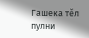Гашека тĕл пулни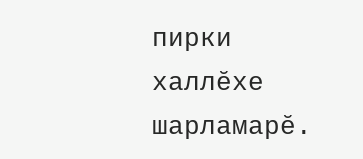пирки халлĕхе шарламарĕ.